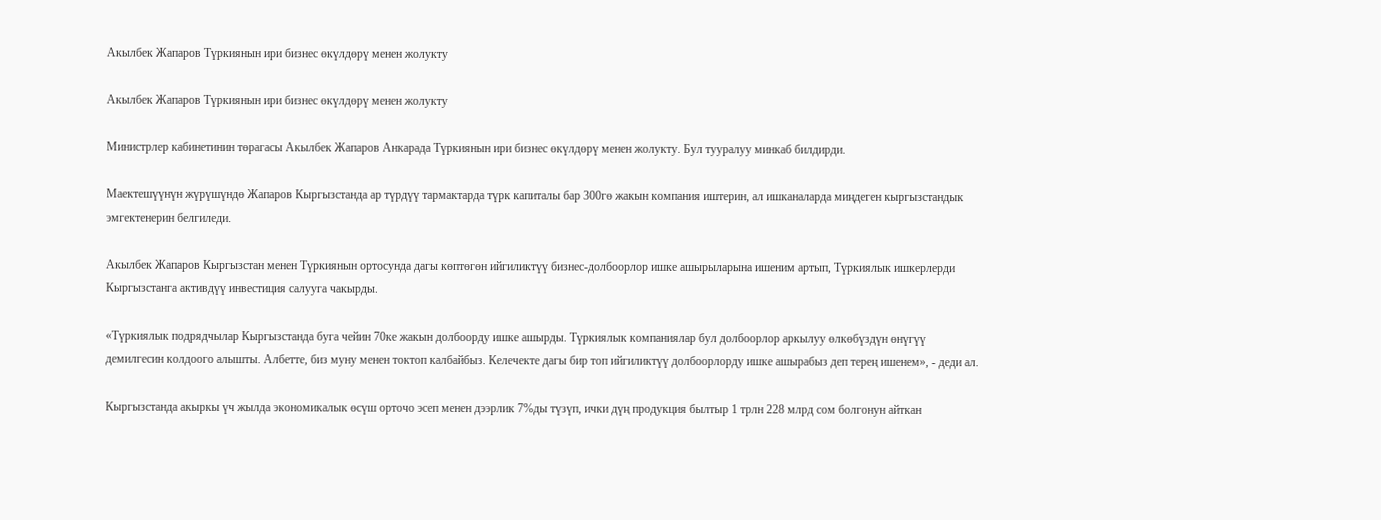Акылбек Жапаров Түркиянын ири бизнес өкүлдөрү менен жолукту

Акылбек Жапаров Түркиянын ири бизнес өкүлдөрү менен жолукту

Министрлер кабинетинин төрагасы Акылбек Жапаров Анкарада Түркиянын ири бизнес өкүлдөрү менен жолукту. Бул тууралуу минкаб билдирди.

Маектешүүнүн жүрүшүндө Жапаров Кыргызстанда ар түрдүү тармактарда түрк капиталы бар 300гө жакын компания иштерин, ал ишканаларда миңдеген кыргызстандык эмгектенерин белгиледи.

Акылбек Жапаров Кыргызстан менен Түркиянын ортосунда дагы көптөгөн ийгиликтүү бизнес-долбоорлор ишке ашырыларына ишеним артып, Түркиялык ишкерлерди Кыргызстанга активдүү инвестиция салууга чакырды.

«Түркиялык подрядчылар Кыргызстанда буга чейин 70ке жакын долбоорду ишке ашырды. Түркиялык компаниялар бул долбоорлор аркылуу өлкөбүздүн өнүгүү демилгесин колдоого алышты. Албетте, биз муну менен токтоп калбайбыз. Келечекте дагы бир топ ийгиликтүү долбоорлорду ишке ашырабыз деп терең ишенем», - деди ал.

Кыргызстанда акыркы үч жылда экономикалык өсүш орточо эсеп менен дээрлик 7%ды түзүп, ички дүң продукция былтыр 1 трлн 228 млрд сом болгонун айткан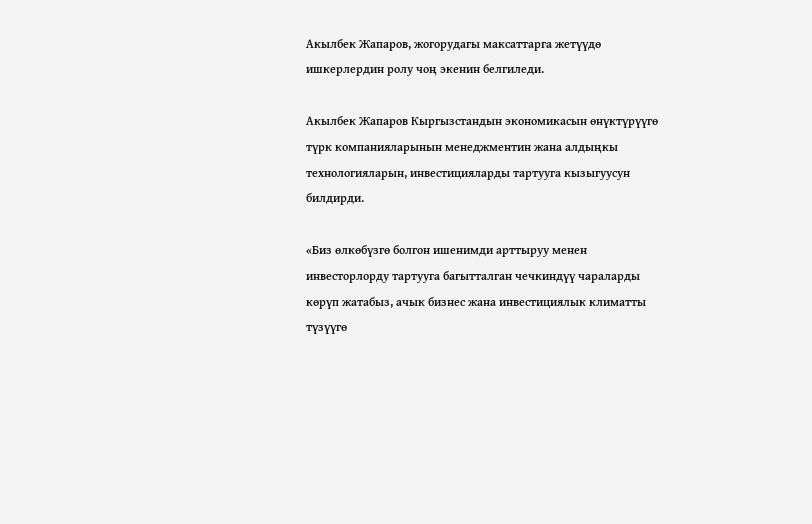Акылбек Жапаров, жогорудагы максаттарга жетүүдө ишкерлердин ролу чоң экенин белгиледи.

Акылбек Жапаров Кыргызстандын экономикасын өнүктүрүүгө түрк компанияларынын менеджментин жана алдыңкы технологияларын, инвестицияларды тартууга кызыгуусун билдирди.

«Биз өлкөбүзгө болгон ишенимди арттыруу менен инвесторлорду тартууга багытталган чечкиндүү чараларды көрүп жатабыз, ачык бизнес жана инвестициялык климатты түзүүгө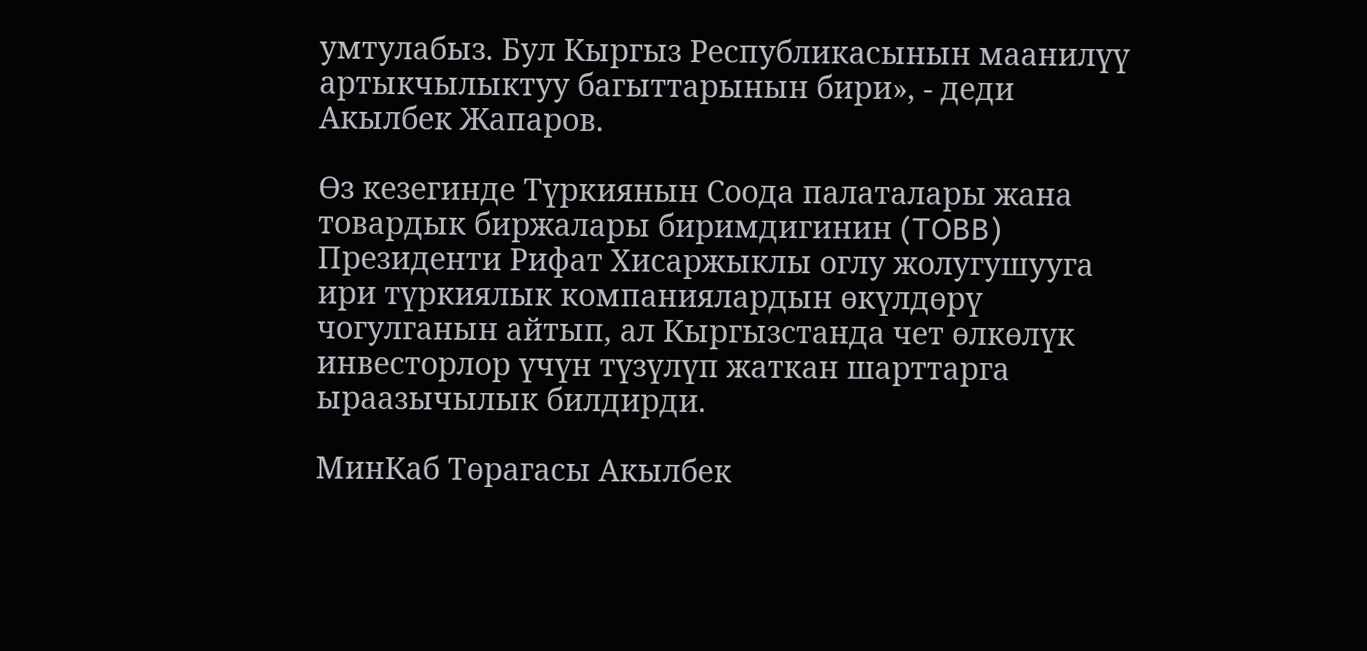умтулабыз. Бул Кыргыз Республикасынын маанилүү артыкчылыктуу багыттарынын бири», - деди Акылбек Жапаров.

Өз кезегинде Түркиянын Соода палаталары жана товардык биржалары биримдигинин (TOBB) Президенти Рифат Хисаржыклы оглу жолугушууга ири түркиялык компаниялардын өкүлдөрү чогулганын айтып, ал Кыргызстанда чет өлкөлүк инвесторлор үчүн түзүлүп жаткан шарттарга ыраазычылык билдирди.

МинКаб Төрагасы Акылбек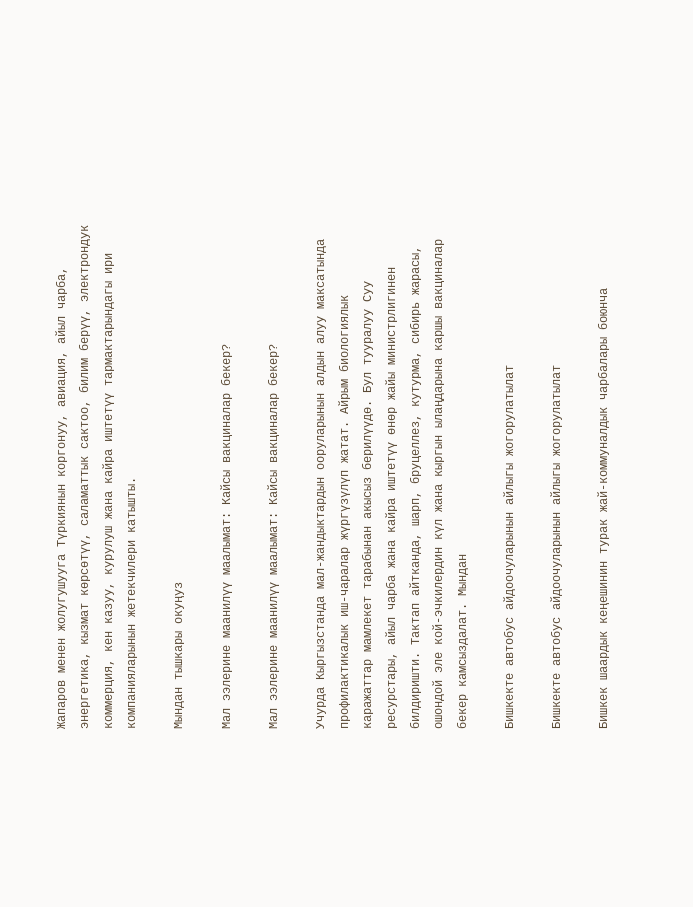Жапаров менен жолугушууга Түркиянын коргонуу, авиация, айыл чарба, энергетика, кызмат көрсөтүү, саламаттык сактоо, билим берүү, электрондук коммерция, кен казуу, курулуш жана кайра иштетүү тармактарындагы ири компанияларынын жетекчилери катышты.

Мындан тышкары окуңуз

Мал ээлерине маанилүү маалымат: Кайсы вакциналар бекер?

Мал ээлерине маанилүү маалымат: Кайсы вакциналар бекер?

Учурда Кыргызстанда мал-жандыктардын ооруларынын алдын алуу максатында профилактикалык иш-чаралар жүргүзүлүп жатат. Айрым биологиялык каражаттар мамлекет тарабынан акысыз берилүүдө. Бул тууралуу Суу ресурстары, айыл чарба жана кайра иштетүү өнөр жайы министрлигинен билдиришти. Тактап айтканда, шарп, бруцеллез, кутурма, сибирь жарасы, ошондой эле кой-эчкилердин күл жана кыргын ылаңдарына каршы вакциналар бекер камсыздалат. Мындан

Бишкекте автобус айдоочуларынын айлыгы жогорулатылат

Бишкекте автобус айдоочуларынын айлыгы жогорулатылат

Бишкек шаардык кеңешинин турак жай-коммуналдык чарбалары боюнча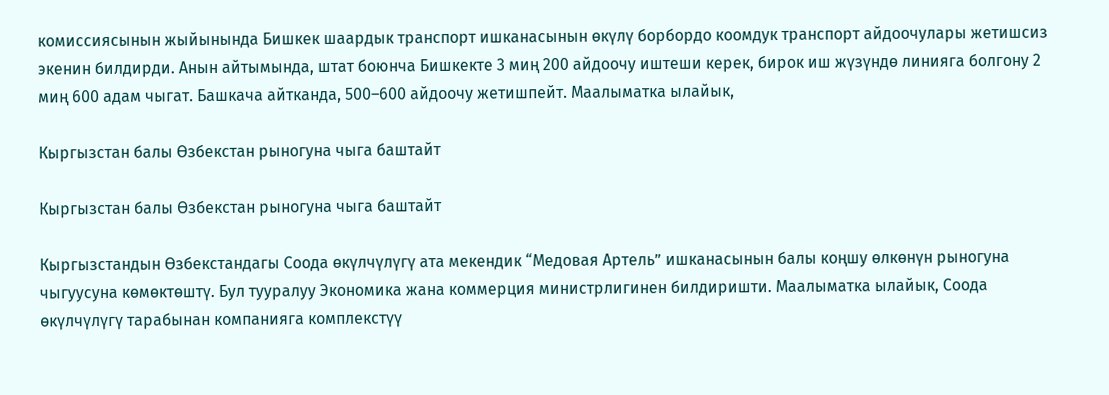комиссиясынын жыйынында Бишкек шаардык транспорт ишканасынын өкүлү борбордо коомдук транспорт айдоочулары жетишсиз экенин билдирди. Анын айтымында, штат боюнча Бишкекте 3 миң 200 айдоочу иштеши керек, бирок иш жүзүндө линияга болгону 2 миң 600 адам чыгат. Башкача айтканда, 500–600 айдоочу жетишпейт. Маалыматка ылайык,

Кыргызстан балы Өзбекстан рыногуна чыга баштайт

Кыргызстан балы Өзбекстан рыногуна чыга баштайт

Кыргызстандын Өзбекстандагы Соода өкүлчүлүгү ата мекендик “Медовая Артель” ишканасынын балы коңшу өлкөнүн рыногуна чыгуусуна көмөктөштү. Бул тууралуу Экономика жана коммерция министрлигинен билдиришти. Маалыматка ылайык, Соода өкүлчүлүгү тарабынан компанияга комплекстүү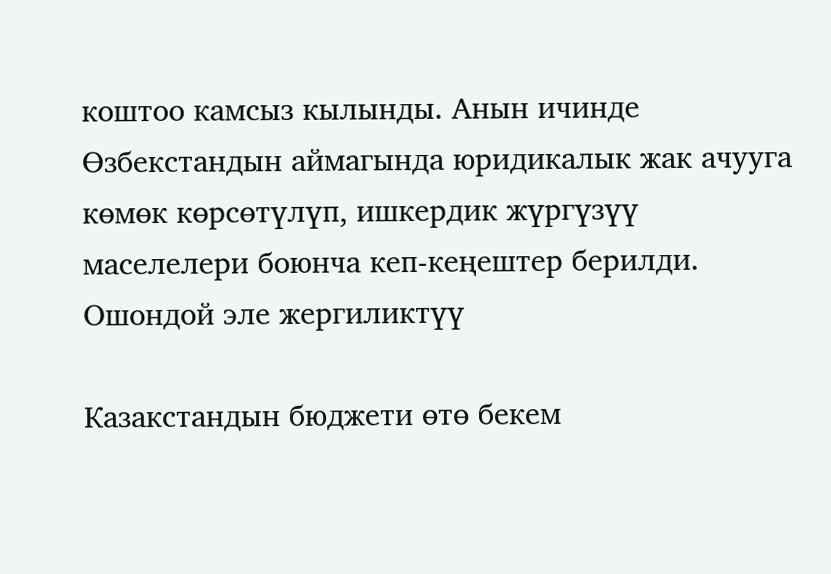коштоо камсыз кылынды. Анын ичинде Өзбекстандын аймагында юридикалык жак ачууга көмөк көрсөтүлүп, ишкердик жүргүзүү маселелери боюнча кеп-кеңештер берилди. Ошондой эле жергиликтүү

Казакстандын бюджети өтө бекем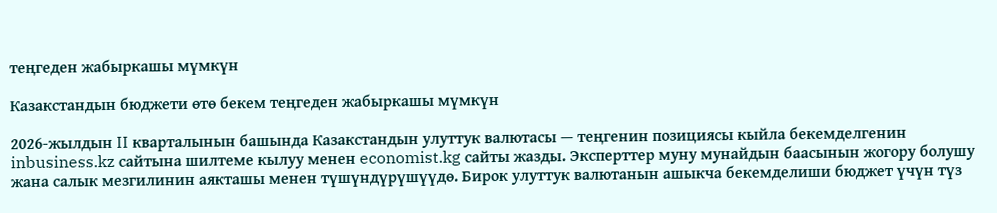теңгеден жабыркашы мүмкүн

Казакстандын бюджети өтө бекем теңгеден жабыркашы мүмкүн

2026-жылдын II кварталынын башында Казакстандын улуттук валютасы — теңгенин позициясы кыйла бекемделгенин inbusiness.kz сайтына шилтеме кылуу менен economist.kg сайты жазды. Эксперттер муну мунайдын баасынын жогору болушу жана салык мезгилинин аякташы менен түшүндүрүшүүдө. Бирок улуттук валютанын ашыкча бекемделиши бюджет үчүн түз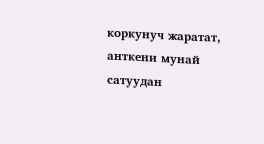коркунуч жаратат, анткени мунай сатуудан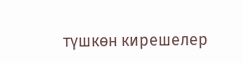түшкөн кирешелер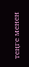теңге менен